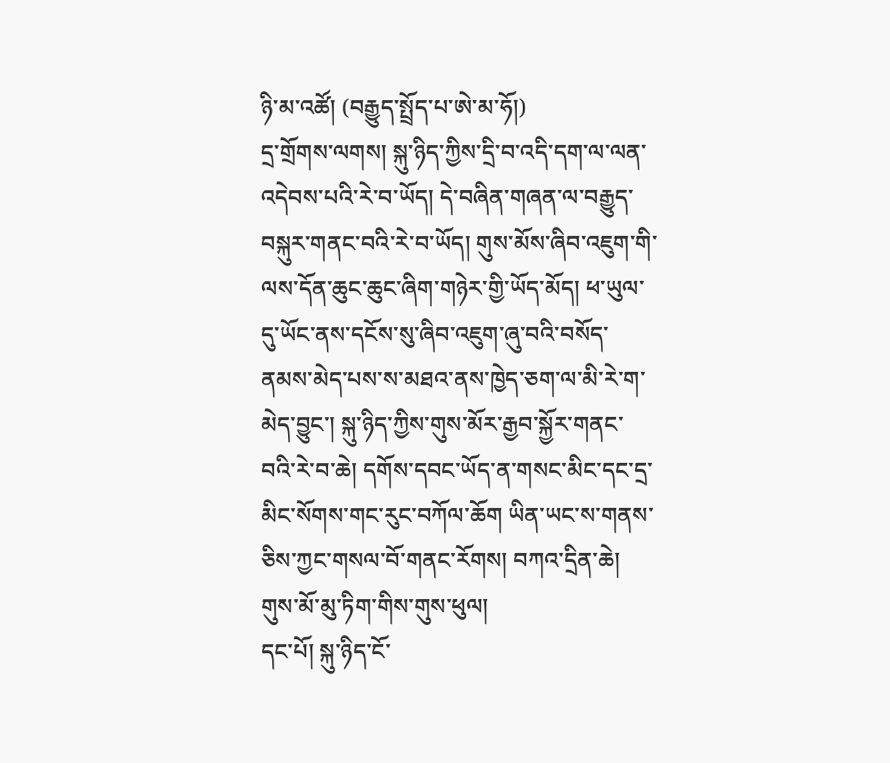ཉི་མ་འཚོ། (བརྒྱུད་སྤྲོད་པ་ཨེ་མ་ཧོ།)
དྲ་གྲོགས་ལགས། སྐུ་ཉིད་ཀྱིས་དྲི་བ་འདི་དག་ལ་ལན་འདེབས་པའི་རེ་བ་ཡོད། དེ་བཞིན་གཞན་ལ་བརྒྱུད་བསྐུར་གནང་བའི་རེ་བ་ཡོད། གུས་མོས་ཞིབ་འཇུག་གི་ལས་དོན་ཆུང་ཆུང་ཞིག་གཉེར་གྱི་ཡོད་མོད། ཕ་ཡུལ་དུ་ཡོང་ནས་དངོས་སུ་ཞིབ་འཇུག་ཞུ་བའི་བསོད་ནམས་མེད་པས་ས་མཐའ་ནས་ཁྱེད་ཅག་ལ་མི་རེ་ག་མེད་བྱུང་། སྐུ་ཉིད་ཀྱིས་གུས་མོར་རྒྱབ་སྐྱོར་གནང་བའི་རེ་བ་ཆེ། དགོས་དབང་ཡོད་ན་གསང་མིང་དང་དྲ་མིང་སོགས་གང་རུང་བཀོལ་ཆོག ཡིན་ཡང་ས་གནས་ཅིས་ཀྱང་གསལ་བོ་གནང་རོགས། བཀའ་དྲིན་ཆེ།
གུས་མོ་མུ་ཏིག་གིས་གུས་ཕུལ།
དང་པོ། སྐུ་ཉིད་ངོ་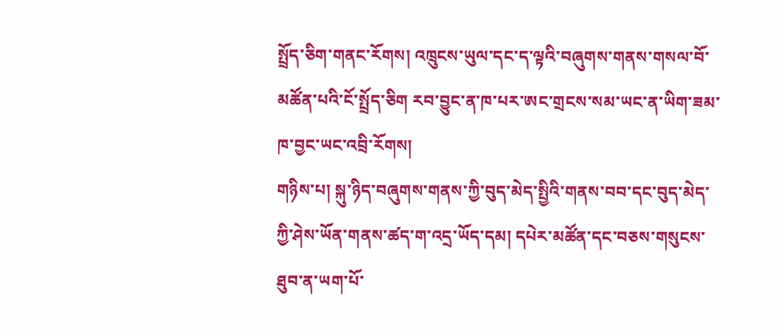སྤྲོད་ཅིག་གནང་རོགས། འཁྲུངས་ཡུལ་དང་ད་ལྟའི་བཞུགས་གནས་གསལ་བོ་མཚོན་པའི་ངོ་སྤྲོད་ཅིག རབ་བྱུང་ན་ཁ་པར་ཨང་གྲངས་སམ་ཡང་ན་ཡིག་ཟམ་ཁ་བྱང་ཡང་འབྲི་རོགས།
གཉིས་པ། སྐུ་ཉིད་བཞུགས་གནས་ཀྱི་བུད་མེད་སྤྱིའི་གནས་བབ་དང་བུད་མེད་ཀྱི་ཤེས་ཡོན་གནས་ཚད་ག་འདྲ་ཡོད་དམ། དཔེར་མཚོན་དང་བཅས་གསུངས་ཐུབ་ན་ཡག་པོ་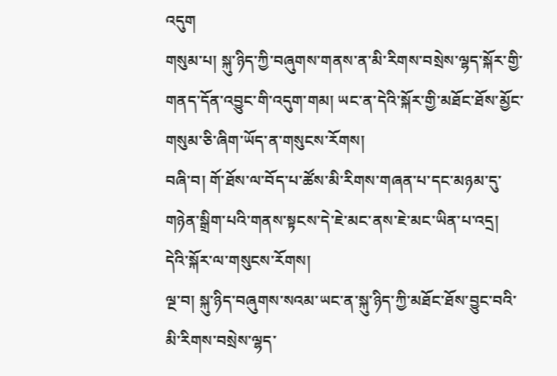འདུག
གསུམ་པ། སྐུ་ཉིད་ཀྱི་བཞུགས་གནས་ན་མི་རིགས་བསྲེས་ལྷད་སྐོར་གྱི་གནད་དོན་འབྱུང་གི་འདུག་གམ། ཡང་ན་དེའི་སྐོར་གྱི་མཐོང་ཐོས་མྱོང་གསུམ་ཅི་ཞིག་ཡོད་ན་གསུངས་རོགས།
བཞི་བ། གོ་ཐོས་ལ་བོད་པ་ཚོས་མི་རིགས་གཞན་པ་དང་མཉམ་དུ་གཉེན་སྒྲིག་པའི་གནས་སྟངས་དེ་ཇེ་མང་ནས་ཇེ་མང་ཡིན་པ་འདྲ། དེའི་སྐོར་ལ་གསུངས་རོགས།
ལྔ་བ། སྐུ་ཉིད་བཞུགས་སའམ་ཡང་ན་སྐུ་ཉིད་ཀྱི་མཐོང་ཐོས་བྱུང་བའི་མི་རིགས་བསྲེས་ལྷད་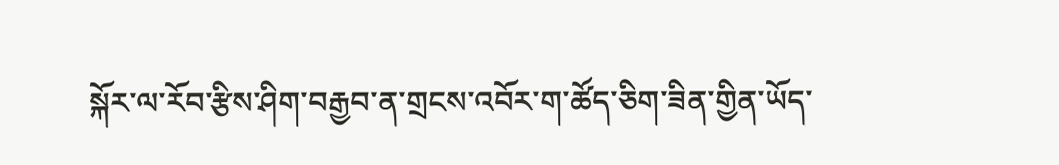སྐོར་ལ་རོབ་རྩིས་ཤིག་བརྒྱབ་ན་གྲངས་འབོར་ག་ཚོད་ཅིག་ཟིན་གྱིན་ཡོད་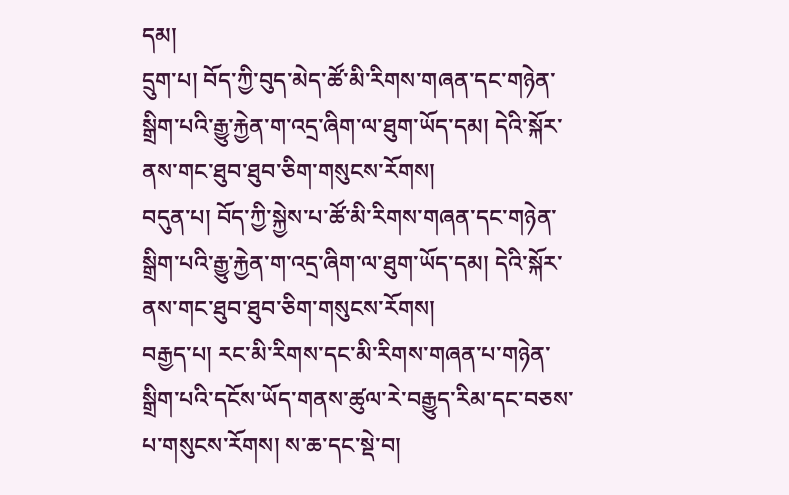དམ།
དྲུག་པ། བོད་ཀྱི་བུད་མེད་ཚོ་མི་རིགས་གཞན་དང་གཉེན་སྒྲིག་པའི་རྒྱུ་རྐྱེན་ག་འདྲ་ཞིག་ལ་ཐུག་ཡོད་དམ། དེའི་སྐོར་ནས་གང་ཐུབ་ཐུབ་ཅིག་གསུངས་རོགས།
བདུན་པ། བོད་ཀྱི་སྐྱེས་པ་ཚོ་མི་རིགས་གཞན་དང་གཉེན་སྒྲིག་པའི་རྒྱུ་རྐྱེན་ག་འདྲ་ཞིག་ལ་ཐུག་ཡོད་དམ། དེའི་སྐོར་ནས་གང་ཐུབ་ཐུབ་ཅིག་གསུངས་རོགས།
བརྒྱད་པ། རང་མི་རིགས་དང་མི་རིགས་གཞན་པ་གཉེན་སྒྲིག་པའི་དངོས་ཡོད་གནས་ཚུལ་རེ་བརྒྱུད་རིམ་དང་བཅས་པ་གསུངས་རོགས། ས་ཆ་དང་སྡེ་བ།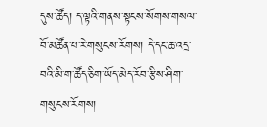དུས་ཚོད། ད་ལྟའི་གནས་སྟངས་སོགས་གསལ་བོ་མཚོན་པ་རེ་གསུངས་རོགས། དེ་དང་ཆ་འདྲ་བའི་མི་ག་ཚོད་ཅིག་ཡོད་མེད་རོབ་རྩིས་ཤིག་གསུངས་རོགས།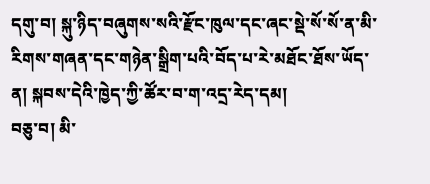དགུ་བ། སྐུ་ཉིད་བཞུགས་སའི་རྫོང་ཁུལ་དང་ཞང་སྡེ་སོ་སོ་ན་མི་རིགས་གཞན་དང་གཉེན་སྒྲིག་པའི་བོད་པ་རེ་མཐོང་ཐོས་ཡོད་ན། སྐབས་དེའི་ཁྱེད་ཀྱི་ཚོར་བ་ག་འདྲ་རེད་དམ།
བཅུ་བ། མི་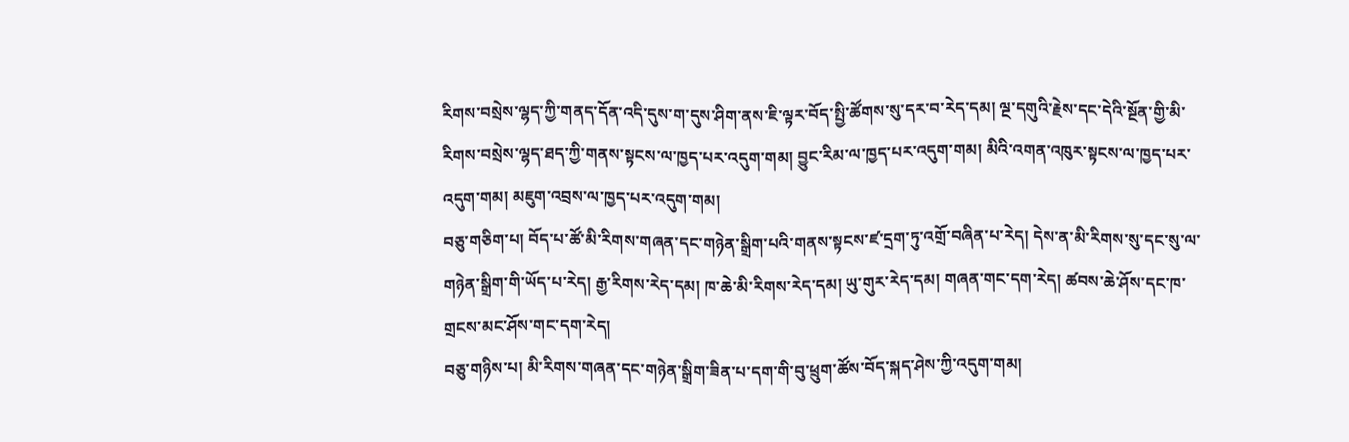རིགས་བསྲེས་ལྷད་ཀྱི་གནད་དོན་འདི་དུས་ག་དུས་ཤིག་ནས་ཇི་ལྟར་བོད་སྤྱི་ཚོགས་སུ་དར་བ་རེད་དམ། ལྔ་དགུའི་རྗེས་དང་དེའི་སྔོན་གྱི་མི་རིགས་བསྲེས་ལྷད་ཐད་ཀྱི་གནས་སྟངས་ལ་ཁྱད་པར་འདུག་གམ། བྱུང་རིམ་ལ་ཁྱད་པར་འདུག་གམ། མིའི་འགན་འཁུར་སྟངས་ལ་ཁྱད་པར་འདུག་གམ། མཇུག་འབྲས་ལ་ཁྱད་པར་འདུག་གམ།
བཅུ་གཅིག་པ། བོད་པ་ཚོ་མི་རིགས་གཞན་དང་གཉེན་སྒྲིག་པའི་གནས་སྟངས་ཛ་དྲག་ཏུ་འགྲོ་བཞིན་པ་རེད། དེས་ན་མི་རིགས་སུ་དང་སུ་ལ་གཉེན་སྒྲིག་གི་ཡོད་པ་རེད། རྒྱ་རིགས་རེད་དམ། ཁ་ཆེ་མི་རིགས་རེད་དམ། ཡུ་གུར་རེད་དམ། གཞན་གང་དག་རེད། ཚབས་ཆེ་ཤོས་དང་ཁ་གྲངས་མང་ཤོས་གང་དག་རེད།
བཅུ་གཉིས་པ། མི་རིགས་གཞན་དང་གཉེན་སྒྲིག་ཟིན་པ་དག་གི་བུ་ཕྲུག་ཚོས་བོད་སྐད་ཤེས་ཀྱི་འདུག་གམ།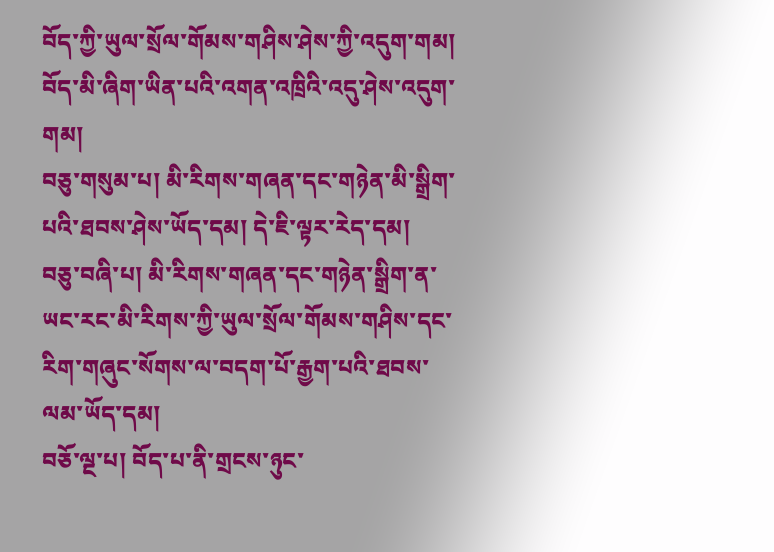བོད་ཀྱི་ཡུལ་སྲོལ་གོམས་གཤིས་ཤེས་ཀྱི་འདུག་གམ། བོད་མི་ཞིག་ཡིན་པའི་འགན་འཁྲིའི་འདུ་ཤེས་འདུག་གམ།
བཅུ་གསུམ་པ། མི་རིགས་གཞན་དང་གཉེན་མི་སྒྲིག་པའི་ཐབས་ཤེས་ཡོད་དམ། དེ་ཇི་ལྟར་རེད་དམ།
བཅུ་བཞི་པ། མི་རིགས་གཞན་དང་གཉེན་སྒྲིག་ན་ཡང་རང་མི་རིགས་ཀྱི་ཡུལ་སྲོལ་གོམས་གཤིས་དང་རིག་གཞུང་སོགས་ལ་བདག་པོ་རྒྱག་པའི་ཐབས་ལམ་ཡོད་དམ།
བཅོ་ལྔ་པ། བོད་པ་ནི་གྲངས་ཉུང་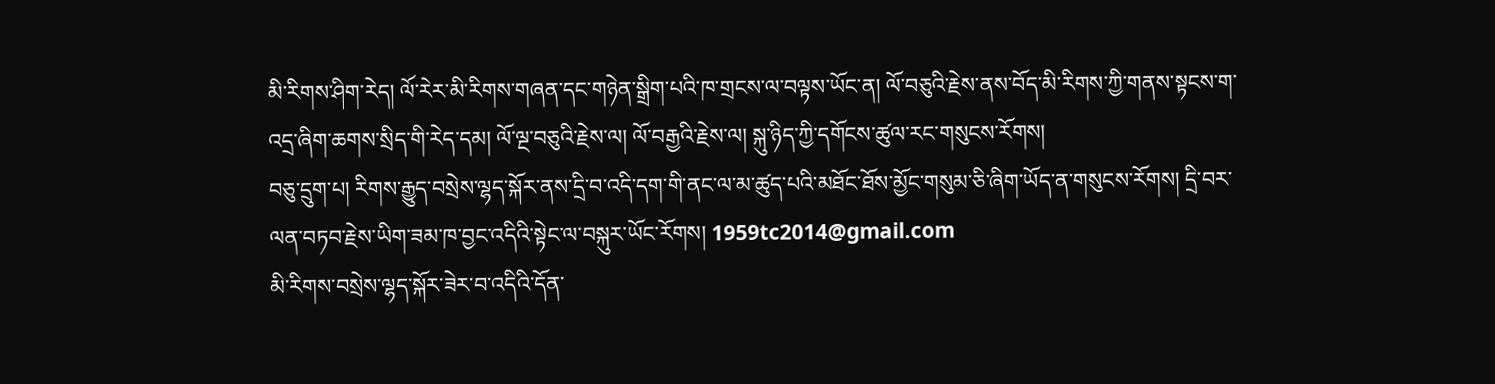མི་རིགས་ཤིག་རེད། ལོ་རེར་མི་རིགས་གཞན་དང་གཉེན་སྒྲིག་པའི་ཁ་གྲངས་ལ་བལྟས་ཡོང་ན། ལོ་བཅུའི་རྗེས་ནས་བོད་མི་རིགས་ཀྱི་གནས་སྟངས་ག་འདྲ་ཞིག་ཆགས་སྲིད་གི་རེད་དམ། ལོ་ལྔ་བཅུའི་རྗེས་ལ། ལོ་བརྒྱའི་རྗེས་ལ། སྐུ་ཉིད་ཀྱི་དགོངས་ཚུལ་རང་གསུངས་རོགས།
བཅུ་དྲུག་པ། རིགས་རྒྱུད་བསྲེས་ལྷད་སྐོར་ནས་དྲི་བ་འདི་དག་གི་ནང་ལ་མ་ཚུད་པའི་མཐོང་ཐོས་མྱོང་གསུམ་ཅི་ཞིག་ཡོད་ན་གསུངས་རོགས། དྲི་བར་ལན་བཏབ་རྗེས་ཡིག་ཟམ་ཁ་བྱང་འདིའི་སྟེང་ལ་བསྐུར་ཡོང་རོགས། 1959tc2014@gmail.com
མི་རིགས་བསྲེས་ལྷད་སྐོར་ཟེར་བ་འདིའི་དོན་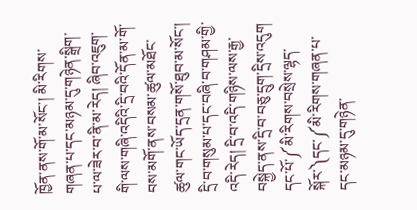ཁྱོན་ནས་གོ་མ་སོང་། མི་རིགས་གཞན་པ་དང་མཉམ་དུ་གཉེན་སྒྲིག་པ་ལ་ཟེར་བ་ནི་མ་རེད། ཞིབ་འཇུག་གི་ལས་གཞི་འདིའི་དྲི་བའི་དོན་མ་གོ་བས་མགོ་ནས་བསམ་ཚུལ་མཐོང་ཚུལ་གང་ཡོད་དྲན་གསོ་ཐུབ་མ་སོང་།
དྲི་བ་གསུམ་པ་དང་བཞི་བ་གཤམ་གྱི་འདི་རེད། དྲི་བ་འདི་གཉིས་ལས་རྒྱ་བསྐྱེད་ནས་དྲི་བ་བཅུ་དྲུག་དྲིས་འདུག དང་པོ་༼མི་རིགས་བསྲེས་ལྷད་སྐོར་༽དང་༼མི་རིགས་གཞན་པ་དང་མཉམ་དུ་གཉེན་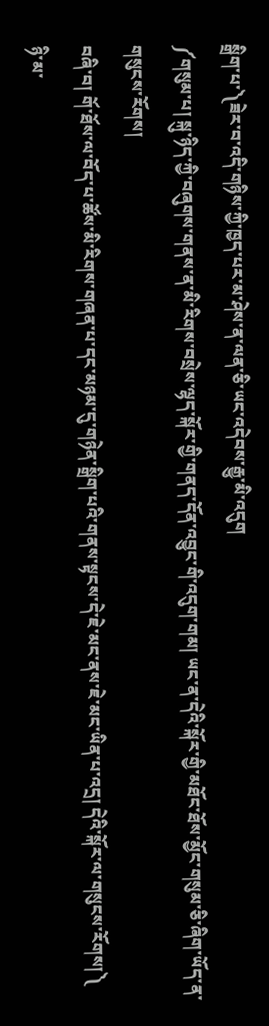སྒྲིག་པ་༽ཟེར་བ་འདི་གཉིས་ཀྱི་ཁྱད་པར་མ་ཤེས་ན་ལན་ཅི་ཡང་འདེབས་རྒྱུ་མི་འདུག
༼གསུམ་པ། སྐུ་ཉིད་ཀྱི་བཞུགས་གནས་ན་མི་རིགས་བསྲེས་ལྷད་སྐོར་གྱི་གནད་དོན་འབྱུང་གི་འདུག་གམ། ཡང་ན་དེའི་སྐོར་གྱི་མཐོང་ཐོས་མྱོང་གསུམ་ཅི་ཞིག་ཡོད་ན་གསུངས་རོགས།
བཞི་བ། གོ་ཐོས་ལ་བོད་པ་ཚོས་མི་རིགས་གཞན་པ་དང་མཉམ་དུ་གཉེན་སྒྲིག་པའི་གནས་སྟངས་དེ་ཇེ་མང་ནས་ཇེ་མང་ཡིན་པ་འདྲ། དེའི་སྐོར་ལ་གསུངས་རོགས།༽
ཉི་མ་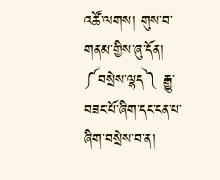འཚོ་ལགས། གུས་བ་གནམ་གྱིས་ཞུ་དོན།
༼བསྲེས་ལྷད༽ རྒྱུ་བཟང་པོ་ཞིག་དང་ངན་པ་ཞིག་བསྲེས་བ་ན།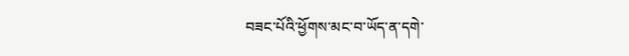བཟང་པོའི་ཕྱོགས་མང་བ་ཡོད་ན་དགེ་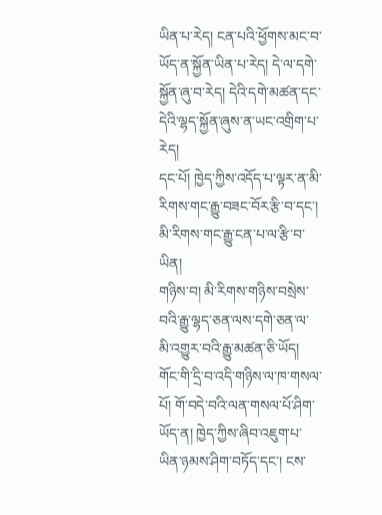ཡིན་པ་རེད། ངན་པའི་ཕྱོགས་མང་བ་ཡོད་ན་སྐྱོན་ཡིན་པ་རེད། དེ་ལ་དགེ་སྐྱོན་ཞུ་བ་རེད། དེའི་དགེ་མཚན་དང་དེའི་ལྷད་སྐྱོན་ཞུས་ན་ཡང་འགྲིག་པ་རེད།
དང་པོ། ཁྱེད་ཀྱིས་འདོད་པ་ལྟར་ན་མི་རིགས་གང་རྒྱུ་བཟང་བོར་རྩི་བ་དང་། མི་རིགས་གང་རྒྱུ་ངན་པ་ལ་རྩི་བ་ཡིན།
གཉིས་བ། མི་རིགས་གཉིས་བསྲེས་བའི་རྒྱུ་ལྷད་ཅན་ལས་དགེ་ཅན་ལ་མི་འགྱུར་བའི་རྒྱུ་མཚན་ཅི་ཡོད།
གོང་གི་དྲི་བ་འདི་གཉིས་ལ་ཁ་གསལ་པོ། གོ་བདེ་བའི་ལན་གསལ་པོ་ཤིག་ཡོད་ན། ཁྱེད་ཀྱིས་ཞིབ་འཇུག་པ་ཡིན་ཉམས་ཤིག་བཏོད་དང་། ངས་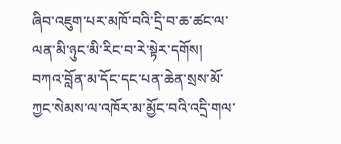ཞིབ་འཇུག་པར་མཁོ་བའི་དྲི་བ་ཆ་ཚང་ལ་ལན་མི་ཉུང་མི་རིང་བ་རེ་སྟེར་དགོས།
བཀའ་བློན་མ་དོང་དང་པན་ཆེན་སྲས་མོ་ཀྱང་སེམས་ལ་འཁོར་མ་མྱོང་བའི་འདྲི་གལ་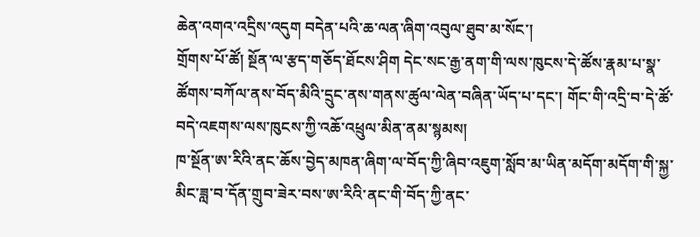ཆེན་འགའ་འདྲིས་འདུག བདེན་པའི་ཆ་ལན་ཞིག་འབུལ་ཐུབ་མ་སོང་།
གྲོགས་པོ་ཚོ། སྔོན་ལ་རྩད་གཅོད་ཐོངས་ཤིག དེང་སང་རྒྱ་ནག་གི་ལས་ཁུངས་དེ་ཚོས་རྣམ་པ་སྣ་ཚོགས་བཀོལ་ནས་བོད་མིའི་དྲུང་ནས་གནས་ཚུལ་ལེན་བཞིན་ཡོད་པ་དང་། གོང་གི་འདྲི་བ་དེ་ཚོ་བདེ་འཇགས་ལས་ཁུངས་ཀྱི་འཆོ་འཕྲུལ་མིན་ནམ་སྙམས།
ཁ་སྔོན་ཨ་རིའི་ནང་ཆོས་བྱེད་མཁན་ཞིག་ལ་བོད་ཀྱི་ཞིབ་འཇུག་སློབ་མ་ཡིན་མདོག་མདོག་གི་སྐྱ་མིང་ཟླ་བ་དོན་གྲུབ་ཟེར་བས་ཨ་རིའི་ནང་གི་བོད་ཀྱི་ནང་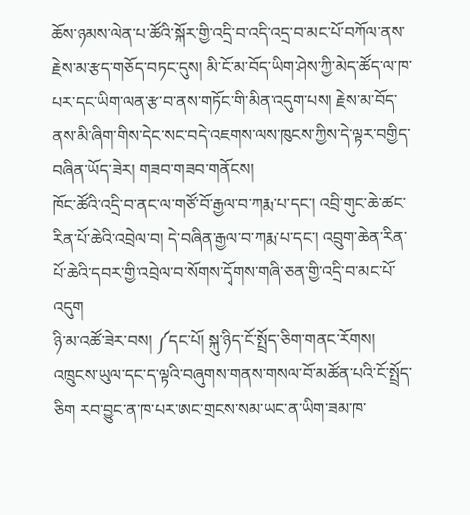ཆོས་ཉམས་ལེན་པ་ཚོའི་སྐོར་གྱི་འདྲི་བ་འདི་འདྲ་བ་མང་པོ་བཀོལ་ནས་རྗེས་མ་རྩད་གཅོད་བཏང་དུས། མི་ངོ་མ་བོད་ཡིག་ཤེས་ཀྱི་མེད་ཚོད་ལ་ཁ་པར་དང་ཡིག་ལན་རྩ་བ་ནས་གཏོང་གི་མིན་འདུག་པས། རྗེས་མ་བོད་ནས་མི་ཞིག་གིས་དེང་སང་བདེ་འཇགས་ལས་ཁུངས་ཀྱིས་དེ་ལྟར་བགྱིད་བཞིན་ཡོད་ཟེར། གཟབ་གཟབ་གནོངས།
ཁོང་ཚོའི་འདྲི་བ་ནང་ལ་གཙོ་བོ་རྒྱལ་བ་ཀརྨ་པ་དང་། འབྲི་གུང་ཆེ་ཚང་རིན་པོ་ཆེའི་འབྲེལ་བ། དེ་བཞིན་རྒྱལ་བ་ཀརྨ་པ་དང་། འབྲུག་ཆེན་རིན་པོ་ཆེའི་དབར་གྱི་འབྲེལ་བ་སོགས་དྭོགས་གཞི་ཅན་གྱི་འདྲི་བ་མང་པོ་འདུག
ཉི་མ་འཚོ་ཟེར་བས། ༼དང་པོ། སྐུ་ཉིད་ངོ་སྤྲོད་ཅིག་གནང་རོགས། འཁྲུངས་ཡུལ་དང་ད་ལྟའི་བཞུགས་གནས་གསལ་བོ་མཚོན་པའི་ངོ་སྤྲོད་ཅིག རབ་བྱུང་ན་ཁ་པར་ཨང་གྲངས་སམ་ཡང་ན་ཡིག་ཟམ་ཁ་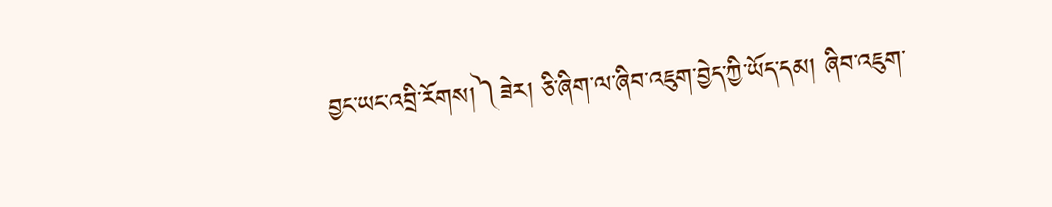བྱང་ཡང་འབྲི་རོགས།༽ཟེར། ཅི་ཞིག་ལ་ཞིབ་འཇུག་བྱེད་ཀྱི་ཡོད་དམ། ཞིབ་འཇུག་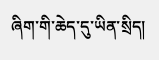ཞིག་གི་ཆེད་དུ་ཡིན་སྲིད།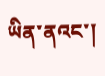ཡིན་ནའང་།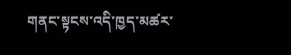གནང་སྟངས་འདི་ཁྱད་མཚར་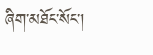ཞིག་མཐོང་སོང་།